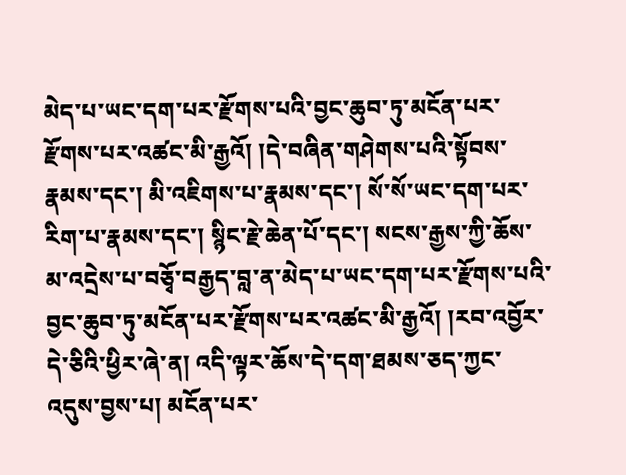མེད་པ་ཡང་དག་པར་རྫོགས་པའི་བྱང་ཆུབ་ཏུ་མངོན་པར་རྫོགས་པར་འཚང་མི་རྒྱའོ། །དེ་བཞིན་གཤེགས་པའི་སྟོབས་རྣམས་དང་། མི་འཇིགས་པ་རྣམས་དང་། སོ་སོ་ཡང་དག་པར་རིག་པ་རྣམས་དང་། སྙིང་རྗེ་ཆེན་པོ་དང་། སངས་རྒྱས་ཀྱི་ཆོས་མ་འདྲེས་པ་བཅྭོ་བརྒྱད་བླ་ན་མེད་པ་ཡང་དག་པར་རྫོགས་པའི་བྱང་ཆུབ་ཏུ་མངོན་པར་རྫོགས་པར་འཚང་མི་རྒྱའོ། །རབ་འབྱོར་དེ་ཅིའི་ཕྱིར་ཞེ་ན། འདི་ལྟར་ཆོས་དེ་དག་ཐམས་ཅད་ཀྱང་འདུས་བྱས་པ། མངོན་པར་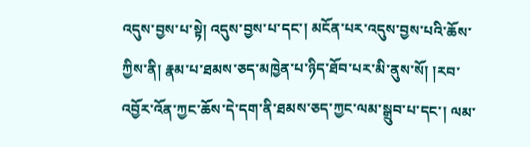འདུས་བྱས་པ་སྟེ། འདུས་བྱས་པ་དང་། མངོན་པར་འདུས་བྱས་པའི་ཆོས་ཀྱིས་ནི། རྣམ་པ་ཐམས་ཅད་མཁྱེན་པ་ཉིད་ཐོབ་པར་མི་ནུས་སོ། །རབ་འབྱོར་འོན་ཀྱང་ཆོས་དེ་དག་ནི་ཐམས་ཅད་ཀྱང་ལམ་སྒྲུབ་པ་དང་། ལམ་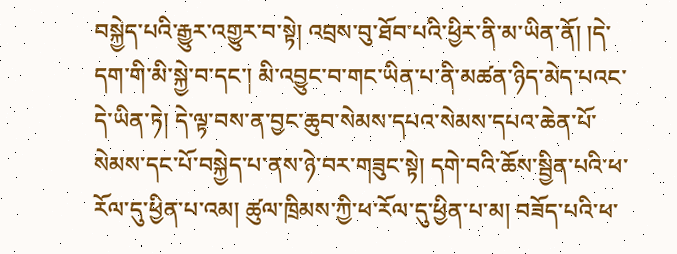བསྐྱེད་པའི་རྒྱུར་འགྱུར་བ་སྟེ། འབྲས་བུ་ཐོབ་པའི་ཕྱིར་ནི་མ་ཡིན་ནོ། །དེ་དག་གི་མི་སྐྱེ་བ་དང་། མི་འབྱུང་བ་གང་ཡིན་པ་ནི་མཚན་ཉིད་མེད་པའང་དེ་ཡིན་ཏེ། དེ་ལྟ་བས་ན་བྱང་ཆུབ་སེམས་དཔའ་སེམས་དཔའ་ཆེན་པོ་སེམས་དང་པོ་བསྐྱེད་པ་ནས་ཉེ་བར་གཟུང་སྟེ། དགེ་བའི་ཆོས་སྦྱིན་པའི་ཕ་རོལ་དུ་ཕྱིན་པ་འམ། ཚུལ་ཁྲིམས་ཀྱི་ཕ་རོལ་དུ་ཕྱིན་པ་མ། བཟོད་པའི་ཕ་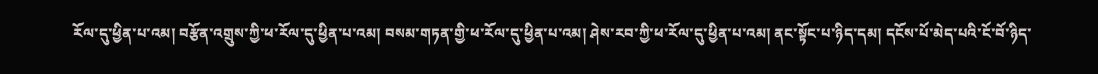རོལ་དུ་ཕྱིན་པ་འམ། བརྩོན་འགྲུས་ཀྱི་ཕ་རོལ་དུ་ཕྱིན་པ་འམ། བསམ་གཏན་གྱི་ཕ་རོལ་དུ་ཕྱིན་པ་འམ། ཤེས་རབ་ཀྱི་ཕ་རོལ་དུ་ཕྱིན་པ་འམ། ནང་སྟོང་པ་ཉིད་དམ། དངོས་པོ་མེད་པའི་ངོ་བོ་ཉིད་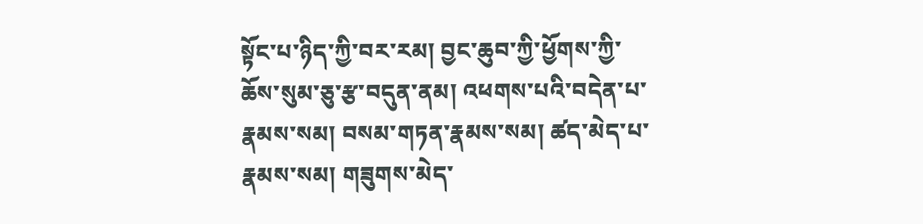སྟོང་པ་ཉིད་ཀྱི་བར་རམ། བྱང་ཆུབ་ཀྱི་ཕྱོགས་ཀྱི་ཆོས་སུམ་ཅུ་རྩ་བདུན་ནམ། འཕགས་པའི་བདེན་པ་རྣམས་སམ། བསམ་གཏན་རྣམས་སམ། ཚད་མེད་པ་རྣམས་སམ། གཟུགས་མེད་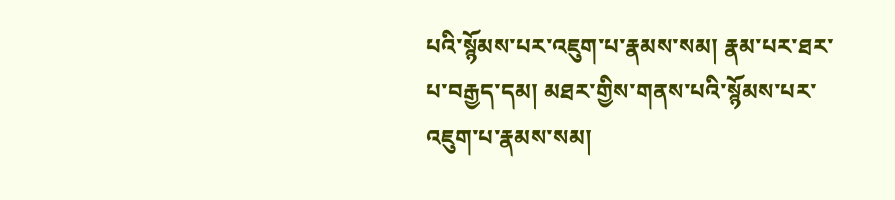པའི་སྙོམས་པར་འཇུག་པ་རྣམས་སམ། རྣམ་པར་ཐར་པ་བརྒྱད་དམ། མཐར་གྱིས་གནས་པའི་སྙོམས་པར་འཇུག་པ་རྣམས་སམ།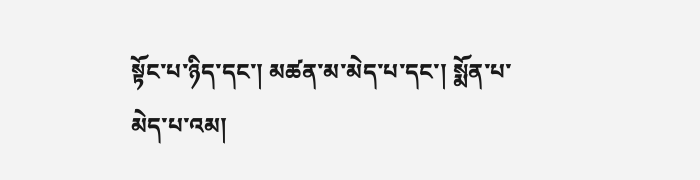སྟོང་པ་ཉིད་དང་། མཚན་མ་མེད་པ་དང་། སྨོན་པ་མེད་པ་འམ།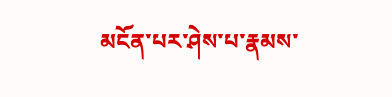མངོན་པར་ཤེས་པ་རྣམས་